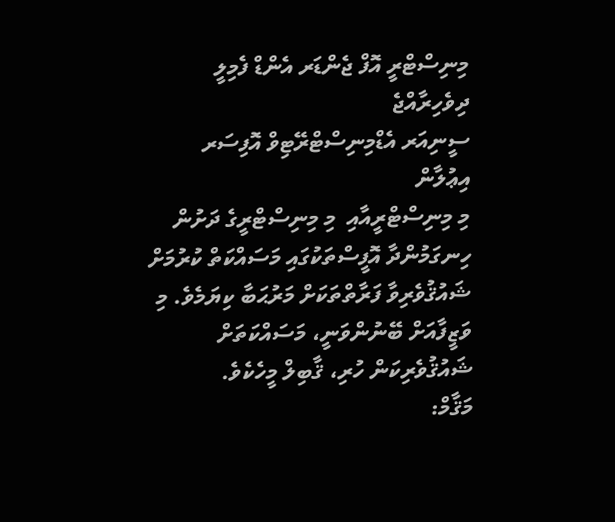މިނިސްޓްރީ އޮފް ޖެންޑަރ އެންޑް ފެމިލީ
ދިވެހިރާއްޖެ
ސީނިއަރ އެޑްމިނިސްޓްރޭޓިވް އޮފިސަރ
އިޢުލާން
މި މިނިސްޓްރީއާއި  މި މިނިސްޓްރީގެ ދަށުން ހިނގަމުންދާ އޮފީސްތަކުގައި މަސައްކަތް ކުރުމަށް ޝައުޤުވެރިވާ ފަރާތްތަކަށް މަރުޙަބާ ކިޔަމެވެ. މި ވަޒީފާއަށް ބޭނުންވަނީ، މަސައްކަތަށް ޝައުޤުވެރިކަން ހުރި، ޤާބިލް މީހެކެވެ.
މަޤާމް: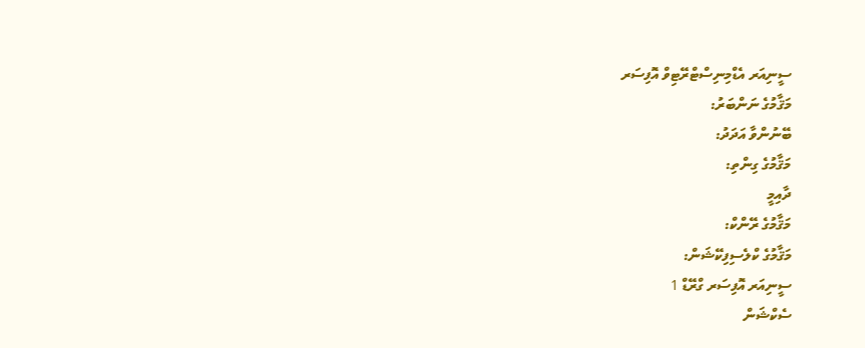ސީނިއަރ އެޑްމިނިސްޓްރޭޓިވް އޮފިސަރ
މަޤާމުގެ ނަންބަރު:
ބޭނުންވާ އަދަދު:
މަޤާމުގެ ގިންތި:
ދާއިމީ
މަޤާމުގެ ރޭންކް:
މަޤާމުގެ ކްލެސިފިކޭޝަން:
ސީނިއަރ އޮފިސަރ ގްރޭޑް 1
ސެކްޝަން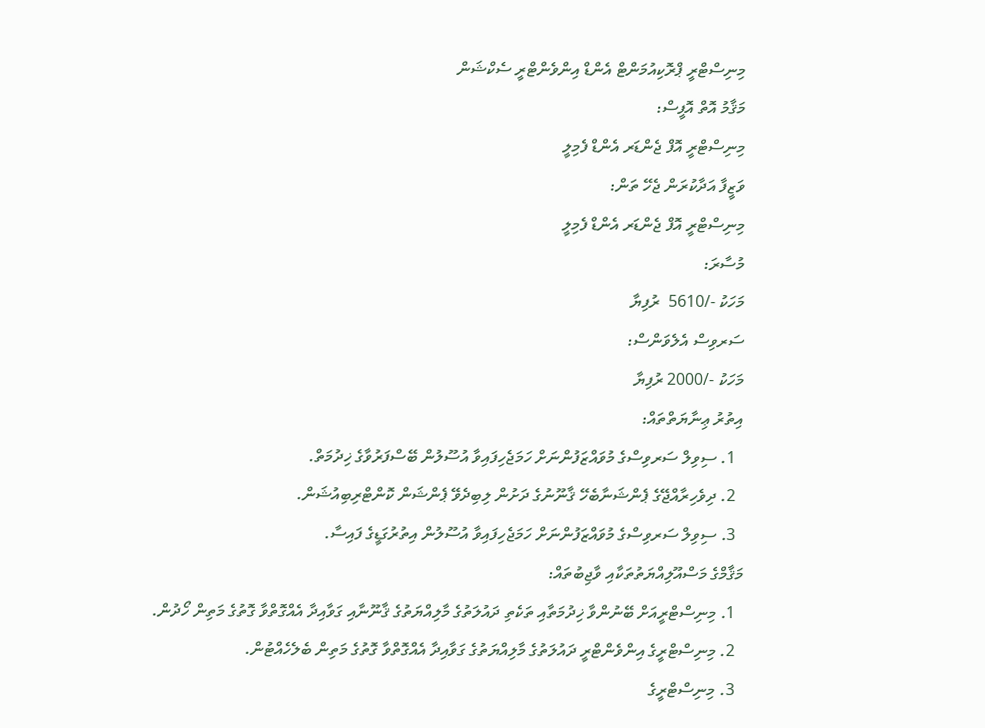މިނިސްޓްރީ ޕްރޮކިއުމަންޓް އެންޑް އިންވެންޓްރީ ސެކްޝަން
މަޤާމު އޮތް އޮފީސް:
މިނިސްޓްރީ އޮފް ޖެންޑަރ އެންޑް ފެމިލީ
ވަޒީފާ އަދާކުރަން ޖެހޭ ތަން:
މިނިސްޓްރީ އޮފް ޖެންޑަރ އެންޑް ފެމިލީ
މުސާރަ:
މަހަކު -/5610  ރުފިޔާ
ސަރވިސް އެލެވަންސް:
މަހަކު -/2000 ރުފިޔާ
އިތުރު ޢިނާޔަތްތައް:
  1. ސިވިލް ސަރވިސްގެ މުވައްޒަފުންނަށް ހަމަޖެހިފައިވާ އުސޫލުން ބޭސްފަރުވާގެ ޚިދުމަތް.
  2. ދިވެހިރާއްޖޭގެ ޕެންޝަނާބެހޭ ޤާނޫނުގެ ދަށުން ލިބިދެވޭ ޕެންޝަން ކޮންޓްރިބިއުޝަން.
  3. ސިވިލް ސަރވިސްގެ މުވައްޒަފުންނަށް ހަމަޖެހިފައިވާ އުސޫލުން އިތުރުގަޑީގެ ފައިސާ.
މަޤާމްގެ މަސްއޫލިއްޔަތުތަކާއި ވާޖިބުތައް:
  1. މިނިސްޓްރީއަށް ބޭނުންވާ ޚިދުމަތާއި ތަކެތި ދައުލަތުގެ މާލިއްޔަތުގެ ޤާނޫނާއި ގަވާއިދާ އެއްގޮތްވާ ގޮތުގެ މަތިން ހޯދުން.
  2. މިނިސްޓްރީގެ އިންވެންޓްރީ ދައުލަތުގެ މާލިއްޔަތުގެ ގަވާއިދާ އެއްގޮތްވާ ގޮތުގެ މަތިން ބެލެހެއްޓުން.
  3. މިނިސްޓްރީގެ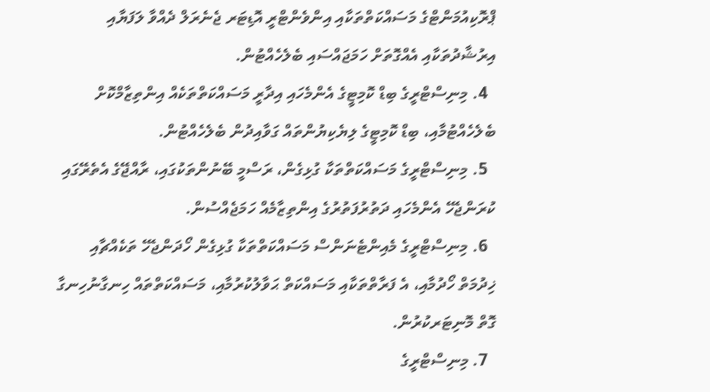ޕްރޮކިއުމަންޓްގެ މަސައްކަތްތަކާއި އިންވެންޓްރީ އޮޑިޓަރ ޖެނެރަލް ދެއްވާ ލަފަޔާއި އިރުޝާދުތަކާއި އެއްގޮތަށް ހަމަޖައްސައި ބެލެހެއްޓުން.
  4. މިނިސްޓްރީގެ ބިޑް ކޮމިޓީގެ އެންމެހައި އިދާރީ މަސައްކަތްތަކެއް އިންތިޒާމްކޮށް ބެލެހެއްޓުމާއި، ބިޑް ކޮމިޓީގެ ލިޔެކިޔުންތައް ގަވާއިދުން ބެލެހެއްޓުން.
  5. މިނިސްޓްރީގެ މަސައްކަތްތަކާ ގުޅިގެން، ރަސްމީ ބޭނުންތަކުގައި، ރާއްޖޭގެ އެތެރޭގައި ކުރަންޖެހޭ އެންމެހައި ދަތުރުފަތުރުގެ އިންތިޒާމެއް ހަމަޖެއްސުން.
  6. މިނިސްޓްރީގެ މެއިންޓެނަންސް މަސައްކަތްތަކާ ގުޅިގެން ހޯދަންޖެހޭ ތަކެއްޗާއި ޚިދުމަތް ހޯދުމާއި، އެ ފަރާތްތަކާއި މަސައްކަތް ޙަވާލުކުރުމާއި، މަސައްކަތްތައް ހިނގާނުހިނގާ ގޮތް މޮނިޓަރކުރުން.
  7. މިނިސްޓްރީގެ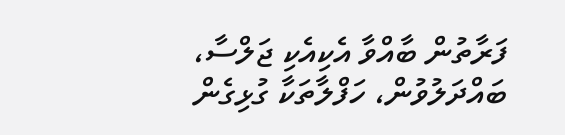ފަރާތުން ބާއްވާ އެކިއެކި ޖަލްސާ، ބައްދަލުވުން، ހަފްލާތަކާ ގުޅިގެން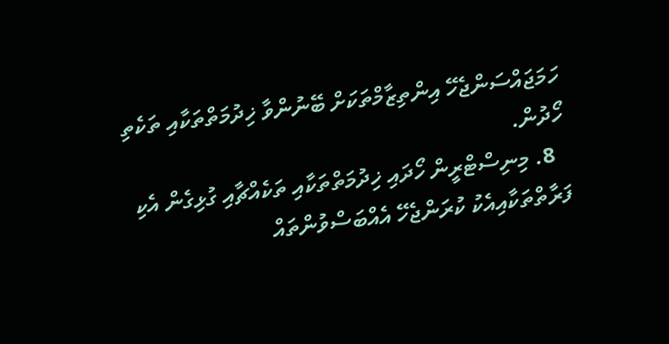ހަމަޖައްސަންޖެހޭ އިންތިޒާމްތަކަށް ބޭނުންވާ ޚިދުމަތްތަކާއި ތަކެތި ހޯދުން.
  8. މިނިސްޓްރީން ހޯދައި ޚިދުމަތްތަކާއި ތަކެއްޗާއި ގުޅިގެން އެކި ފަރާތްތަކާއިއެކު ކުރަންޖެހޭ އެއްބަސްވުންތައް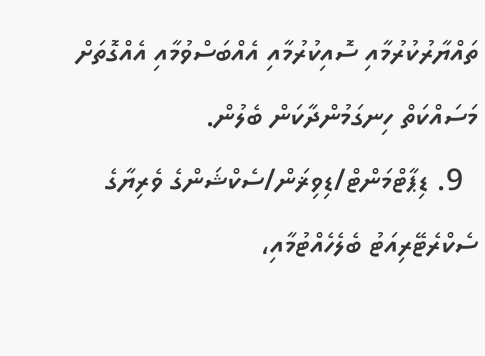ތައްޔާރުކުރުމާއި ސޮއިކުރުމާއި އެއްބަސްވުމާއި އެއްގޮތަށް މަސައްކަތް ހިނގަމުންދާކަން ބެލުން.
  9. ޑިޕާޓްމަންޓް/ޑިވިޜަން/ސެކްޝަންގެ ވެރިޔާގެ ސެކްރެޓޭރިއަޓު ބެލެހެއްޓުމާއި،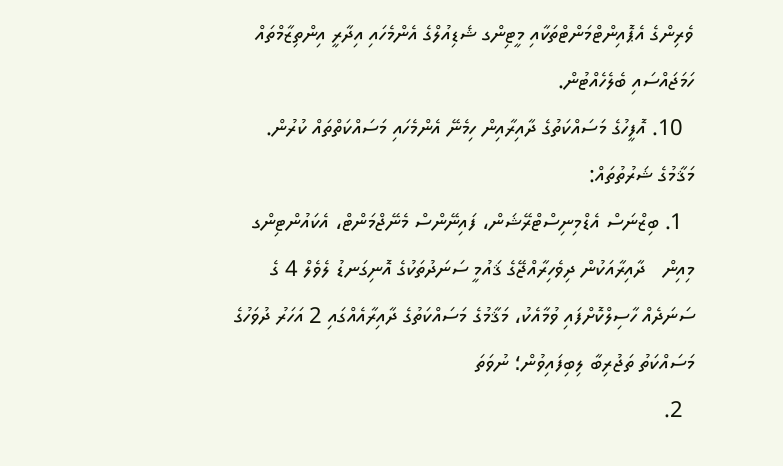ވެރިންގެ އެޕޮއިންޓްމަންޓްތަކާއި މީޓިންގ ޝެޑިއުލްގެ އެންމެހައި އިދާރީ އިންތިޒާމްތައް ހަމަޖައްސައި ބެލެހެއްޓުން.
  10. އޮފީހުގެ މަސައްކަތުގެ ދާއިރާއިން ހިމެނޭ އެންމެހައި މަސައްކަތްތައް ކުރުން.
މަޤާމުގެ ޝަރުތުތައް:
  1. ބިޒްނަސް އެޑްމިނިސްޓްރޭޝަން، ފައިނޭންސް މެނޭޖްމަންޓް، އެކައުންޓިންގ މިއިން   ދާއިރާއަކުން ދިވެހިރާއްޖޭގެ ޤައުމީ ސަނަދުތަކުގެ އޮނިގަނޑު ލެވެލް 4 ގެ ސަނަދެއް ހާސިލްކޮށްފައި ވުމާއެކު، މަޤާމުގެ މަސައްކަތުގެ ދާއިރާއެއްގައި 2 އަހަރު ދުވަހުގެ މަސައްކަތު ތަޖުރިބާ ލިބިފައިވުން؛ ނުވަތަ
  2.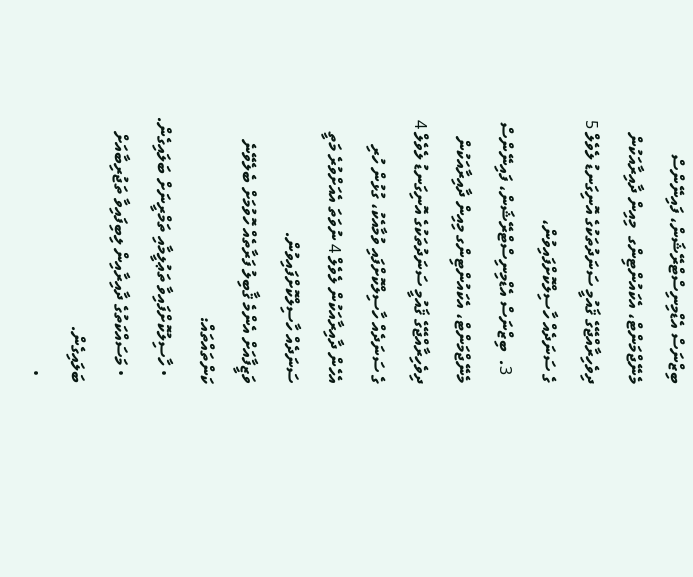ބިޒްނަސް އެޑްމިނިސްޓްރޭޝަން، ފައިނޭންސް މެނޭޖްމަންޓް، އެކައުންޓިންގ  މިއިން ދާއިރާއަކުން ދިވެހިރާއްޖޭގެ ޤައުމީ ސަނަދުތަކުގެ އޮނިގަނޑު ލެވެލް 5 ގެ ސަނަދެއް ހާސިލްކޮށްފައިވުން،
  3.  ބިޒްނަސް އެޑްމިނިސްޓްރޭޝަން، ފައިނޭންސް މެނޭޖްމަންޓް، އެކައުންޓިންގ މިއިން ދާއިރާއަކުން ދިވެހިރާއްޖޭގެ ޤައުމީ ސަނަދުތަކުގެ އޮނިގަނޑު ލެވެލް 4 ގެ ސަނަދެއް ހާސިލްކޮށްފައި ވުމާއެކު، ގުޅުން ހުރި އެހެން ދާއިރާއަކުން ލެވެލް 4 ނުވަތަ އެއަށްވުރެ މަތީ ސަނަދެއް ހާސިލްކޮށްފައިވުން.
ވަޒީފާއަށް އެންމެ ޤާބިލު ފަރާތެއް ހޮވުމަށް ބެލެވޭނެ ކަންތައްތައް:
  • ހާސިލުކޮށްފައިވާ ތަޢުލީމާއި ތަމްރީނަށް ބަލައިގެން.
  • މަސައްކަތުގެ ދާއިރާއިން ލިބިފައިވާ ތަޖުރިބާއަށް ބަލައިގެން.
  •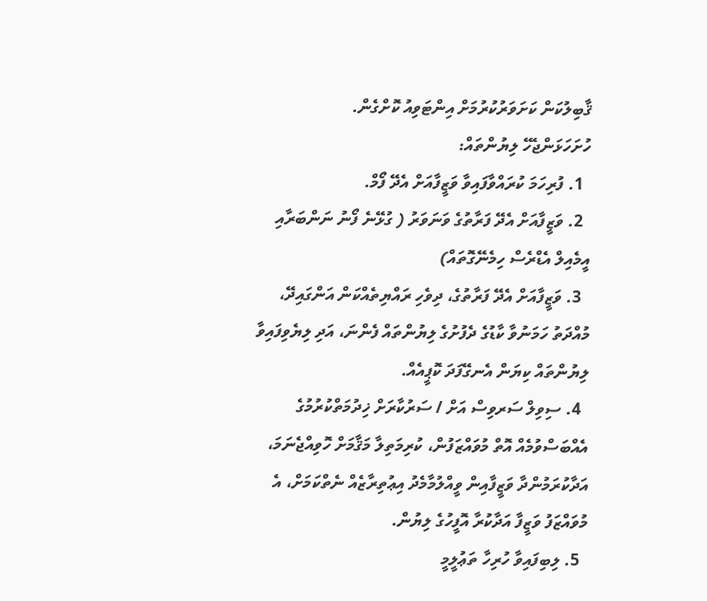ޤާބިލުކަން ކަށަވަރުކުރުމަށް އިންޓަވިއު ކޮށްގެން.
ހުށަހަޅަންޖެހޭ ލިޔުންތައް:
  1. ފުރިހަމަ ކުރައްވާފައިވާ ވަޒީފާއަށް އެދޭ ފޯމް.
  2. ވަޒީފާއަށް އެދޭ ފަރާތުގެ ވަނަވަރު ( ގުޅޭނެ ފޯނު ނަންބަރާއި އީމެއިލް އެޑްރެސް ހިމެނޭގޮތައް)
  3. ވަޒީފާއަށް އެދޭ ފަރާތުގެ، ދިވެހި ރައްޔިތެއްކަން އަންގައިދޭ، މުއްދަތު ހަމަނުވާ ކާޑުގެ ދެފުށުގެ ލިޔުންތައް ފެންނަ، އަދި ލިޔެވިފައިވާ ލިޔުންތައް ކިޔަން އެނގޭފަދަ ކޮޕީއެއް.
  4. ސިވިލް ސަރވިސް އަށް / ސަރުކާރަށް ޚިދުމަތްކުރުމުގެ އެއްބަސްވުމެއް އޮތް މުވައްޒަފުން، ކުރިމަތިލާ މަޤާމަށް ހޮވިއްޖެނަމަ، އަދާކުރަމުންދާ ވަޒީފާއިން ވީއްލުމާމެދު އިޢުތިރާޒެއް ނެތްކަމަށް، އެ މުވައްޒަފު ވަޒީފާ އަދާކުރާ އޮފީހުގެ ލިޔުން.
  5. ލިބިފައިވާ ހުރިހާ ތަޢުލީމީ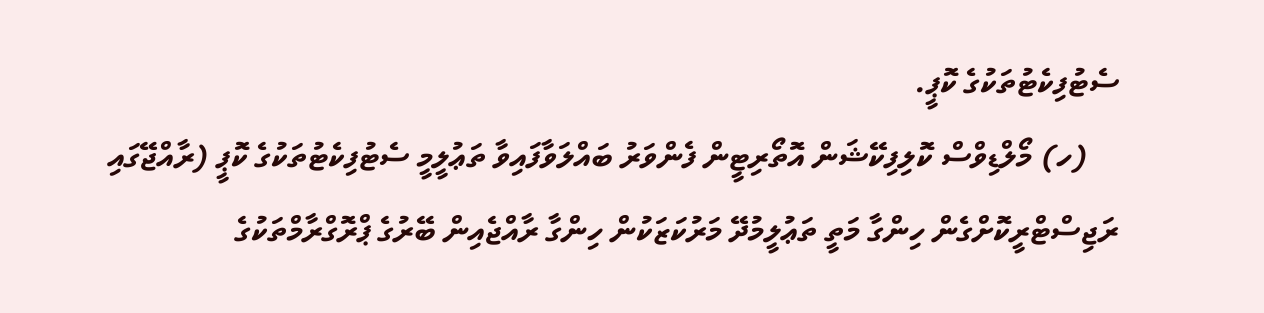ސެޓުފިކެޓުތަކުގެ ކޮޕީ.
    (ހ) މޯލްޑިވްސް ކޮލިފިކޭޝަން އޮތޯރިޓީން ފެންވަރު ބައްލަވާފައިވާ ތަޢުލީމީ ސެޓުފިކެޓުތަކުގެ ކޮޕީ (ރާއްޖޭގައި ރަޖިސްޓްރީކޮށްގެން ހިންގާ މަތީ ތަޢުލީމުދޭ މަރުކަޒަކުން ހިންގާ ރާއްޖެއިން ބޭރުގެ ޕްރޮގްރާމްތަކުގެ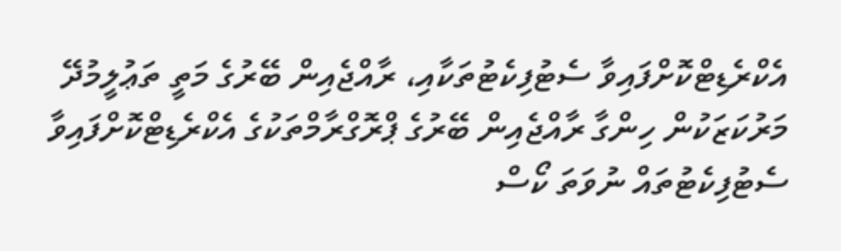އެކްރެޑިޓްކޮށްފައިވާ ސެޓުފިކެޓުތަކާއި، ރާއްޖެއިން ބޭރުގެ މަތީ ތަޢުލީމުދޭ މަރުކަޒަކުން ހިންގާ ރާއްޖެއިން ބޭރުގެ ޕްރޮގްރާމްތަކުގެ އެކްރެޑިޓްކޮށްފައިވާ ސެޓުފިކެޓުތައް ނުވަތަ ކޯސް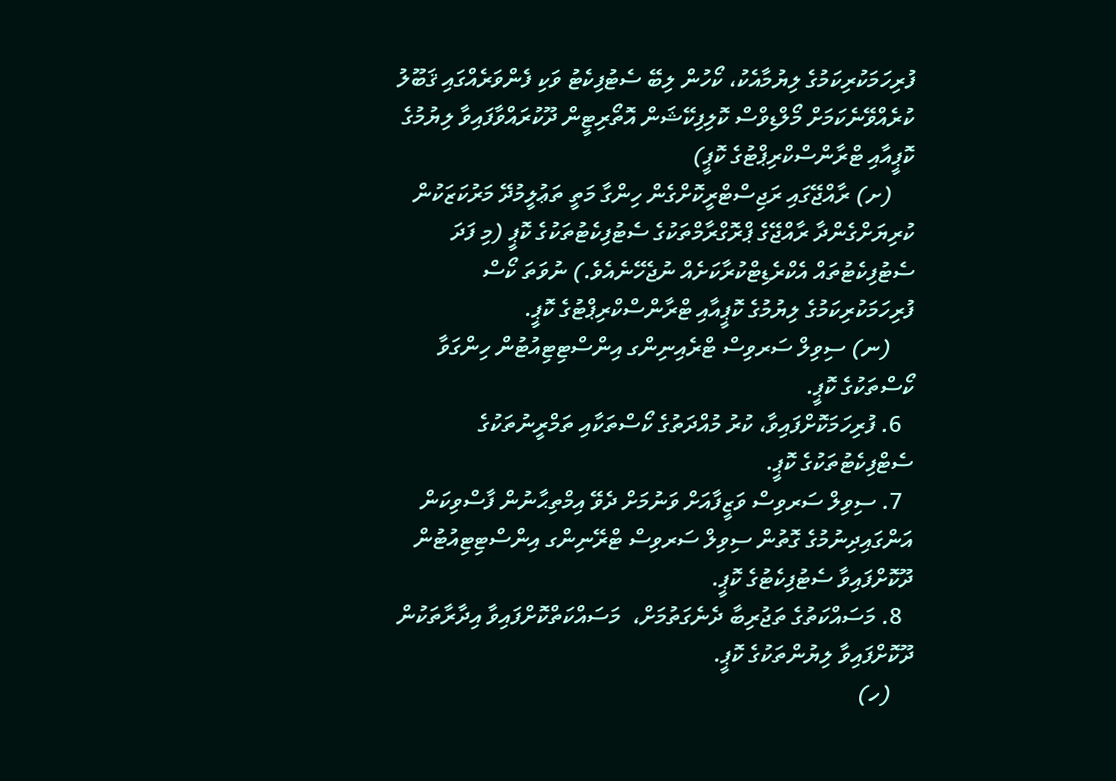ފުރިހަމަކުރިކަމުގެ ލިޔުމާއެކު، ކޯހުން ލިބޭ ސެޓުފިކެޓު ވަކި ފެންވަރެއްގައި ޤަބޫލު ކުރެއްވޭނެކަމަށް މޯލްޑިވްސް ކޮލިފިކޭޝަން އޮތޯރިޓީން ދޫކުރައްވާފައިވާ ލިޔުމުގެ ކޮޕީއާއި ޓްރާންސްކްރިޕްޓުގެ ކޮޕީ)
    (ށ) ރާއްޖޭގައި ރަޖިސްޓްރީކޮށްގެން ހިންގާ މަތީ ތަޢުލީމުދޭ މަރުކަޒަކުން ކުރިޔަށްގެންދާ ރާއްޖޭގެ ޕްރޮގްރާމްތަކުގެ ސެޓުފިކެޓުތަކުގެ ކޮޕީ (މި ފަދަ ސެޓުފިކެޓުތައް އެކްރެޑިޓްކުރާކަށެއް ނުޖެހޭނެއެވެ.) ނުވަތަ ކޯސް ފުރިހަމަކުރިކަމުގެ ލިޔުމުގެ ކޮޕީއާއި ޓްރާންސްކްރިޕްޓުގެ ކޮޕީ.
    (ނ) ސިވިލް ސަރވިސް ޓްރެއިނިންގ އިންސްޓިޓިއުޓުން ހިންގަވާ ކޯސްތަކުގެ ކޮޕީ.
  6. ފުރިހަމަކޮށްފައިވާ، ކުރު މުއްދަތުގެ ކޯސްތަކާއި ތަމްރީނުތަކުގެ ސެޓްފިކެޓުތަކުގެ ކޮޕީ.
  7. ސިވިލް ސަރވިސް ވަޒީފާއަށް ވަނުމަށް ދެވޭ އިމްތިޙާނުން ފާސްވިކަން އަންގައިދިނުމުގެ ގޮތުން ސިވިލް ސަރވިސް ޓްރޭނިންގ އިންސްޓިޓިއުޓުން ދޫކޮށްފައިވާ ސެޓުފިކެޓުގެ ކޮޕީ.
  8. މަސައްކަތުގެ ތަޖުރިބާ ދެނެގަތުމަށް،  މަސައްކަތްކޮށްފައިވާ އިދާރާތަކުން ދޫކޮށްފައިވާ ލިޔުންތަކުގެ ކޮޕީ.
    (ހ)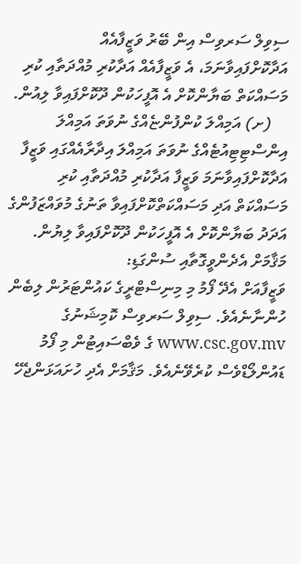ސިވިލް ސަރވިސް އިން ބޭރު ވަޒީފާއެއް އަދާކޮށްފައިވާނަމަ، އެ ވަޒީފާއެއް އަދާކުރި މުއްދަތާއި ކުރި މަސައްކަތް ބަޔާންކޮށް އެ އޮފީހަކުން ދޫކޮށްފައިވާ ލިއުން.
    (ށ) އަމިއްލަ ކުންފުންޏެއްގެ ނުވަތަ އަމިއްލަ އިންސްޓިޓިއުޓެއްގެ ނުވަތަ އަމިއްލަ އިދާރާއެއްގައި ވަޒީފާ އަދާކޮށްފައިވާނަމަ ވަޒީފާ އަދާކުރި މުއްދަތާއި ކުރި މަސައްކަތް އަދި މަސައްކަތްކޮށްފައިވާ ތަނުގެ މުވައްޒަފުންގެ އަދަދު ބަޔާންކޮށް އެ އޮފީހަކުން ދޫކޮށްފައިވާ ލިޔުން.
މަޤާމަށް އެދެންވީގޮތާއި ސުންގަޑި:
ވަޒީފާއަށް އެދޭ ފޯމު މި މިނިސްޓްރީގެ ކައުންޓަރުން ލިބެން ހުންނާނެއެވެ. ސިވިލް ސަރވިސް ކޮމިޝަނުގެ www.csc.gov.mv ގެ ވެބްސައިޓުން މި ފޯމު ޑައުންލޯޑްވެސް ކުރެވޭނެއެވެ. މަޤާމަށް އެދި ހުށައަޅަންޖެހޭ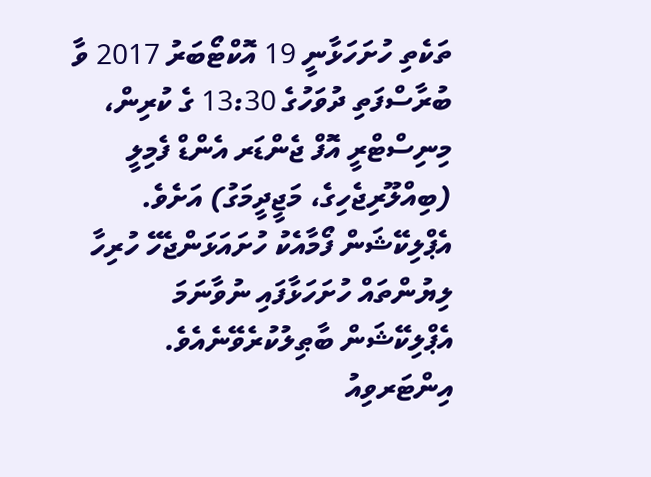ތަކެތި ހުށަހަޅާނީ 19 އޮކްޓޯބަރު 2017 ވާ ބުރާސްފަތި ދުވަހުގެ 13:30 ގެ ކުރިން، މިނިސްޓްރީ އޮފް ޖެންޑަރ އެންޑް ފެމިލީ (ބިއްލޫރިޖެހިގެ، މަޖީދީމަގު) އަށެވެ. އެޕްލިކޭޝަން ފޯމާއެކު ހުށައަޅަންޖެހޭ ހުރިހާ ލިޔުންތައް ހުށަހަޅާފައި ނުވާނަމަ އެޕްލިކޭޝަން ބާޠިލުކުރެވޭނެއެވެ.
އިންޓަރވިއު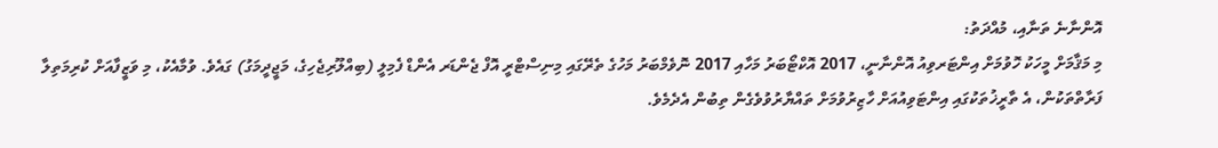އޮންނާނެ ތަނާއި، މުއްދަތު:
މި މަޤާމަށް މީހަކު ހޮވުމަށް އިންޓަރވިއު އޮންނާނީ، 2017 އޮކްޓޯބަރު މަހާއި 2017 ނޮވެމްބަރު މަހުގެ ތެރޭގައި މިނިސްޓްރީ އޮފް ޖެންޑަރ އެންޑް ފެމިލީ (ބިއްލޫރިޖެހިގެ، މަޖީދީމަގު) ގައެވެ. ވުމާއެކު، މި ވަޒީފާއަށް ކުރިމަތިލާ ފަރާތްތަކުން، އެ ތާރީޚުތަކުގައި އިންޓަވިއުއަށް ހާޒިރުވުމަށް ތައްޔާރުވުވެގެން ތިބުން އެދެމެވެ.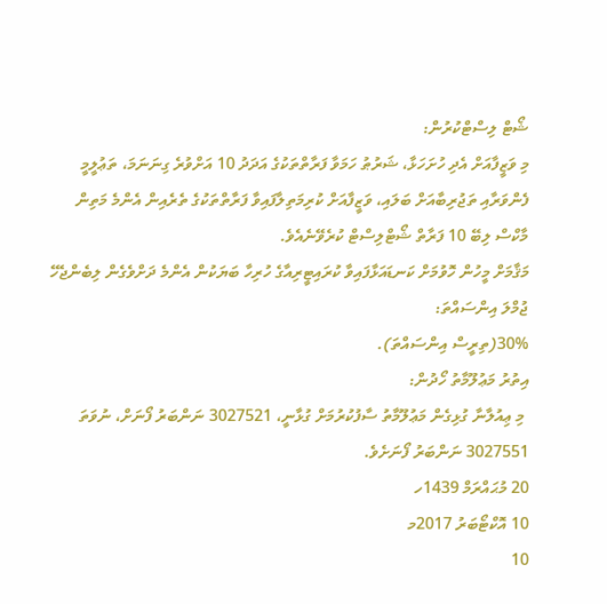ޝޯޓް ލިސްޓްކުރުން:
މި ވަޒީފާއަށް އެދި ހުށަހަޅާ، ޝަރުޠު ހަމަވާ ފަރާތްތަކުގެ އަދަދު 10 އަށްވުރެ ގިނަނަމަ، ތަޢުލީމީ ފެންވަރާއި ތަޖުރިބާއަށް ބަލައި، ވަޒީފާއަށް ކުރިމަތިލާފައިވާ ފަރާތްތަކުގެ ތެރެއިން އެންމެ މަތިން މާކްސް ލިބޭ 10 ފަރާތް ޝޯޓްލިސްޓް ކުރެވޭނެއެވެ.
މަޤާމަށް މީހުން ހޮވުމަށް ކަނޑައަޅާފައިވާ ކުރައިޓީރިއާގެ ހުރިހާ ބަޔަކުން އެންމެ ދަށްވެގެން ލިބެންޖެހޭ ޖުމްލަ އިންސައްތަ:
30%(ތިރީސް އިންސައްތަ).
އިތުރު މަޢުލޫމާތު ހޯދުން:
 މި ޢިއުލާނާ ގުޅިގެން މަޢުލޫމާތު ސާފުކުރުމަށް ގުޅާނީ، 3027521 ނަންބަރު ފޯނަށް، ނުވަތަ 3027551 ނަންބަރު ފޯނަށެވެ.
20 މުޙައްރަމް 1439ހ
10 އޮކްޓޯބަރު 2017މ
10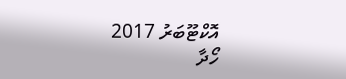އޮކްޓޫބަރު 2017
ހޯދާ